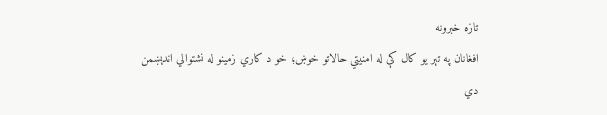تازه خبرونه
افغانان په تېر یو کال کې له امنیتي حالاتو خوښ؛ خو د کاري زمینو له نشتوالي اندېښمن دي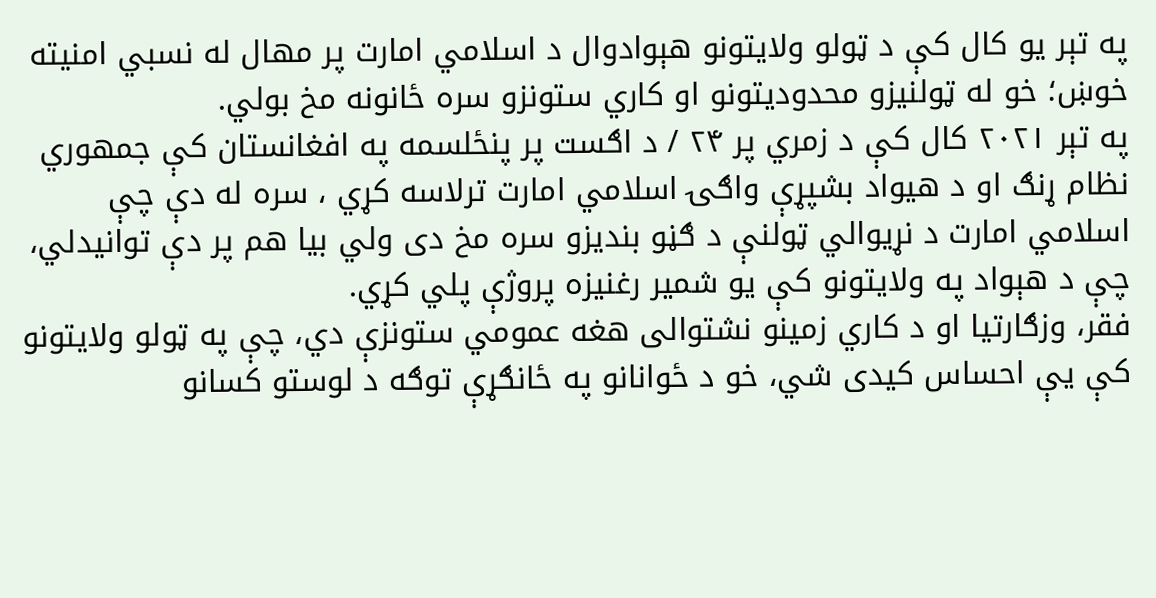په تېر یو کال کې د ټولو ولایتونو هېوادوال د اسلامي امارت پر مهال له نسبي امنیته خوښ؛ خو له ټولنیزو محدودیتونو او کاري ستونزو سره ځانونه مخ بولي.
په تېر ۲۰۲۱ کال کې د زمري پر ۲۴ / د اګست پر پنځلسمه په افغانستان کې جمهوري نظام ړنګ او د هیواد بشپړې واګۍ اسلامي امارت ترلاسه کړي ، سره له دې چې اسلامي امارت د نړیوالي ټولنې د ګڼو بندیزو سره مخ دی ولي بیا هم پر دې توانیدلي، چې د هېواد په ولایتونو کې يو شمیر رغنیزه پروژې پلي کړي.
فقر، وزګارتیا او د کاري زمینو نشتوالی هغه عمومي ستونزې دي، چې په ټولو ولایتونو کې یې احساس کیدی شي، خو د ځوانانو په ځانګړې توګه د لوستو کسانو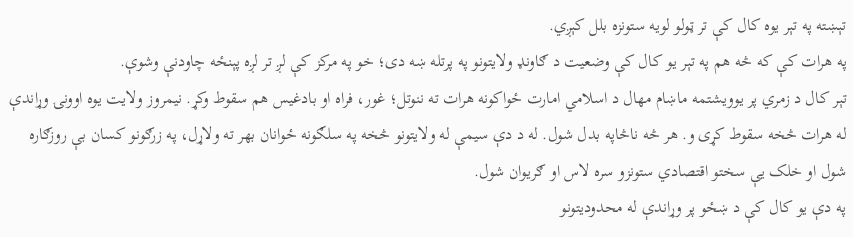تېښته په تېر یوه کال کې تر ټولو لویه ستونزه بلل کېږي.
په هرات کې که څه هم په تېر یو کال کې وضعیت د ګاونډ ولایتونو په پرتله ښه دی؛ خو په مرکز کې لږ تر لږه پېنځه چاودنې وشوې.
تېر کال د زمري پر یوویشتمه ماښام مهال د اسلامي امارت ځواکونه هرات ته ننوتل؛ غور، فراه او بادغیس هم سقوط وکړ. نیمروز ولایت یوه اوونۍ وړاندې له هرات څخه سقوط کړی و. هر څه ناڅاپه بدل شول. له د دې سیمې له ولایتونو څخه په سلګونه ځوانان بهر ته ولاړل، په زرګونو کسان بې روزګاره شول او خلک یې سختو اقتصادي ستونزو سره لاس او ګریوان شول.
په دې یو کال کې د ښځو پر وړاندې له محدودیتونو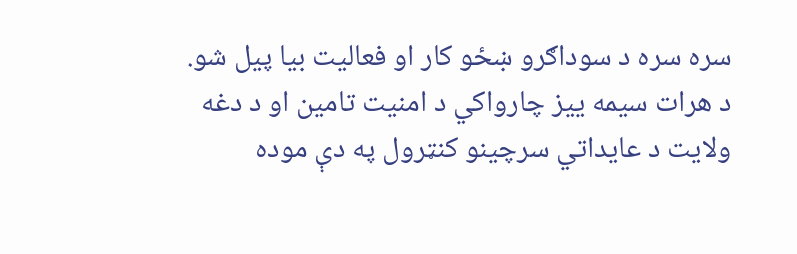سره سره د سوداګرو ښځو کار او فعالیت بیا پیل شو.
د هرات سیمه ییز چارواکي د امنیت تامین او د دغه ولایت د عایداتي سرچینو کنټرول په دې موده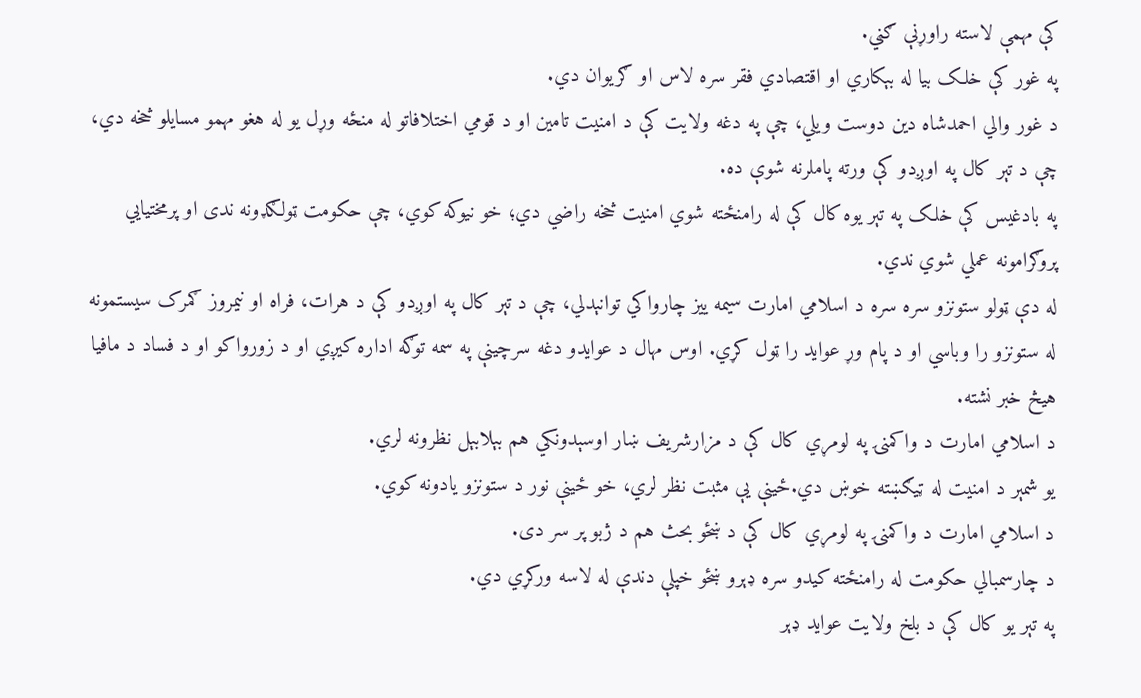کې مهمې لاسته راوړنې ګڼي.
په غور کې خلک بیا له بېکاري او اقتصادي فقر سره لاس او ګریوان دي.
د غور والي احمدشاه دین دوست ويلي، چې په دغه ولايت کې د امنيت تامين او د قومي اختلافاتو له منځه وړل يو له هغو مهمو مسايلو څخه دي، چې د تېر کال په اوږدو کې ورته پاملرنه شوې ده.
په بادغیس کې خلک په تېر یوه کال کې له رامنځته شوي امنیت څخه راضي دي؛ خو نیوکه کوي، چې حکومت ټولګډونه ندی او پرمختیايي پروګرامونه عملي شوي ندي.
له دې ټولو ستونزو سره سره د اسلامي امارت سیمه ییز چارواکي توانېدلي، چې د تېر کال په اوږدو کې د هرات، فراه او نیمروز ګمرک سیستمونه له ستونزو را وباسي او د پام وړ عواید را ټول کړي. اوس مهال د عوایدو دغه سرچینې په سمه توګه اداره کیږي او د زورواکو او د فساد د مافیا هیڅ خبر نشته.
د اسلامي امارت د واکمنۍ په لومړي کال کې د مزارشريف ښار اوسېدونکي هم بېلابېل نظرونه لري.
یو شمېر د امنیت له ټیګښته خوښ دي.ځینې یې مثبت نظر لري، خو ځینې نور د ستونزو یادونه کوي.
د اسلامي امارت د واکمنۍ په لومړي کال کې د ښځو بحث هم د ژبو پر سر دی.
د چارسمبالي حکومت له رامنځته کیدو سره ډېرو ښځو خپلې دندې له لاسه ورکړي دي.
په تېر یو کال کې د بلخ ولايت عوايد ډېر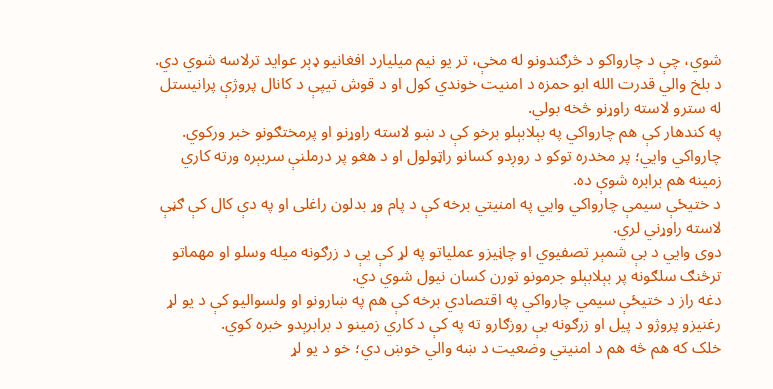شوي، چې د چارواکو د څرګندونو له مخې، تر يو نيم ميليارد افغانيو ډېر عوايد ترلاسه شوي دي.
د بلخ والي قدرت الله ابو حمزه د امنیت خوندي کول او د قوش تیپې د کانال پروژې پرانیستل له سترو لاسته راوړنو څخه بولي.
په کندهار کې هم چارواکي په بېلابېلو برخو کې د ښو لاسته راوړنو او پرمختګونو خبر ورکوي.
چارواکي وایي؛ پر مخدره توکو د روږدو کسانو راټولول او د هغو پر درملنې سربېره ورته کاري زمینه هم برابره شوې ده.
د ختیځې سیمې چارواکي وايي په امنیتي برخه کې د پام وړ بدلون راغلی او په دې کال کې ګڼې لاسته راوړني لري.
دوی وايي د بې شمېر تصفیوي او چاڼيزو عملیاتو په لړ کې یې د زرګونه میله وسلو او مهماتو ترڅنګ سلګونه پر بېلابېلو جرمونو تورن کسان نیول شوي دي.
دغه راز د ختیځې سیمي چارواکي په اقتصادي برخه کې هم په ښارونو او ولسوالیو کې د يو لړ رغنیزو پروژو د پیل او زرګونه بې روزګارو ته په کې د کاري زمینو د برابرېدو خبره کوي.
خلک که هم څه هم د امنیتي وضعیت د ښه والي خوښ دي؛ خو د يو لړ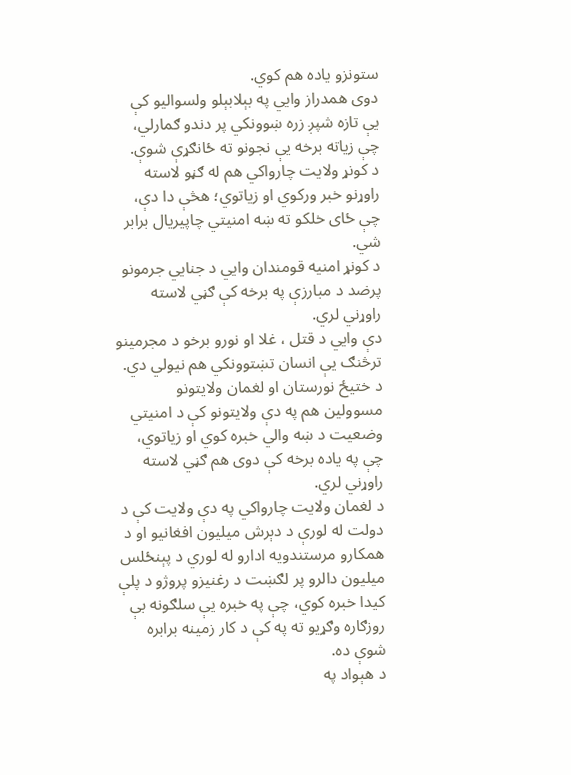ستونزو یاده هم کوي.
دوی همدراز وايي په بېلابېلو ولسوالیو کې يې تازه شپږ زره ښوونکي پر دندو ګمارلي، چې زیاته برخه يې نجونو ته ځانګړې شوې.
د کونړ ولایت چارواکي هم له ګڼو لاسته راوړنو خبر ورکوي او زیاتوي؛ هڅې دا دې، چې ځای خلکو ته ښه امنیتي چاپیریال برابر شي.
د کونړ امنیه قومندان وايي د جنايي جرمونو پرضد د مبارزې په برخه کې ګڼي لاسته راوړني لري.
دې وايي د قتل ، غلا او نورو برخو د مجرمینو ترڅنګ يې انسان تښتوونکي هم نیولي دي.
د ختیځ نورستان او لغمان ولایتونو مسوولین هم په دې ولایتونو کې د امنیتي وضعیت د ښه والي خبره کوي او زیاتوي، چې په ياده برخه کې دوی هم ګڼي لاسته راوړني لري.
د لغمان ولایت چارواکي په دې ولایت کې د دولت له لورې د دېرش میلیون افغانيو او د همکارو مرستندویه ادارو له لوري د پېنځلس میلیون دالرو پر لګښت د رغنیزو پروژو د پلې کیدا خبره کوي، چې په خبره يې سلګونه بې روزګاره وګړیو ته په کې د کار زمینه برابره شوې ده.
د هېواد په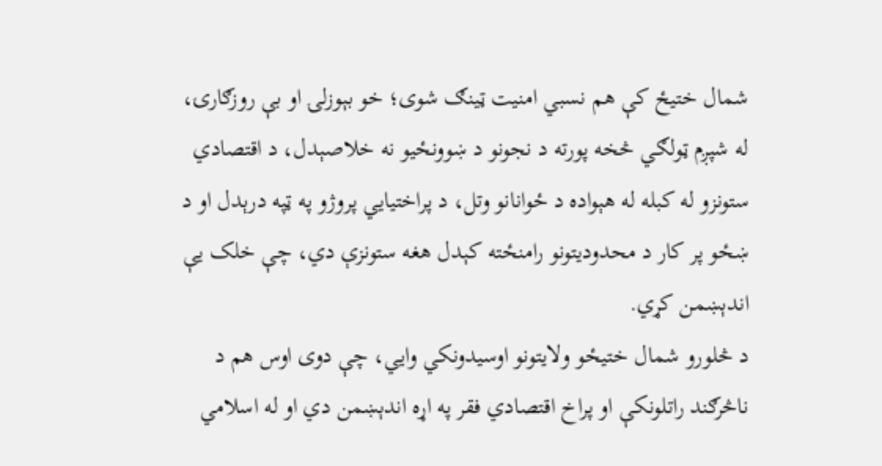شمال ختیځ کې هم نسبي امنیت ټینګ شوی؛ خو بېوزلۍ او بې روزګارۍ، له شپږم ټولګي څخه پورته د نجونو د ښوونځیو نه خلاصېدل، د اقتصادي ستونزو له کبله له هېواده د ځوانانو وتل، د پراختیايي پروژو په ټپه درېدل او د ښځو پر کار د محدودیتونو رامنځته کېدل هغه ستونزې دي، چې خلک یې اندېښمن کړي.
د څلورو شمال ختیځو ولایتونو اوسیدونکي وايي، چې دوی اوس هم د ناڅرګند راتلونکې او پراخ اقتصادي فقر په اړه اندېښمن دي او له اسلامي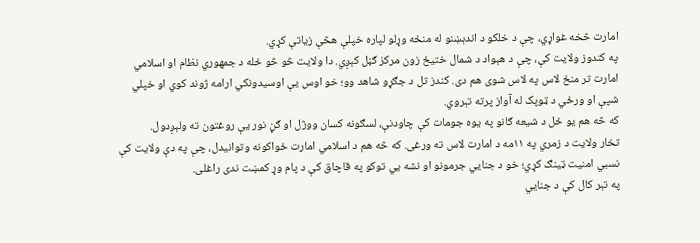امارت څخه غواړي، چې د خلکو د اندېښنو له منځه وړلو لپاره خپلې هڅې زیاتې کړي.
په کندوز ولایت کې، چې د هېواد د شمال ختیځ زون مرکز ګڼل کېږي. دا ولایت څو څو ځله د جمهوري نظام او اسلامي امارت تر منځ لاس په لاس شوی هم دی. کندز تل د جګړو شاهد وو؛ خو اوس یې اوسیدونکي ارامه ژوند کوي او خپلي شپې او ورځي د ټوپک له آواز پرته تېروي.
که څه هم یو ځل د شیعه ګانو په یوه جومات کې چاودنې، لسګونه کسان ووژل او ګڼ نور یې روغتون ته ولېږدول.
تخار ولایت د زمري په ۱۱مه د امارت لاس ته ورغی. که څه هم د اسلامي امارت ځواکونه وتوانیدل، چې په دې ولایت کې نسبي امنیت ټینګ کړي؛ خو د جنايي جرمونو او نشه يي توکو په قاچاق کې د پام وړ کمښت ندى راغلى.
په تېر کال کې د جنايي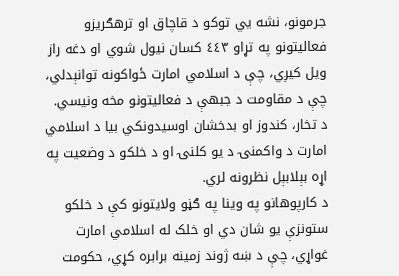جرمونو، نشه يي توکو د قاچاق او ترهګریزو فعاليتونو په تړاو ٤٤٣ کسان نيول شوي او دغه راز ویل کیږي، چې د اسلامي امارت ځواکونه توانېدلي، چې د مقاومت د جبهې د فعالیتونو مخه ونیسي.
د تخار، کندوز او بدخشان اوسیدونکي بیا د اسلامي امارت د واکمنۍ د یو کلنۍ او د خلکو د وضعیت په اړه بېلابېل نظرونه لري.
د کارپوهانو په وینا په ګڼو ولایتونو کې د خلکو ستونزې یو شان دي او خلک له اسلامي امارت غواړي، چې د ښه ژوند زمینه برابره کړي، حکومت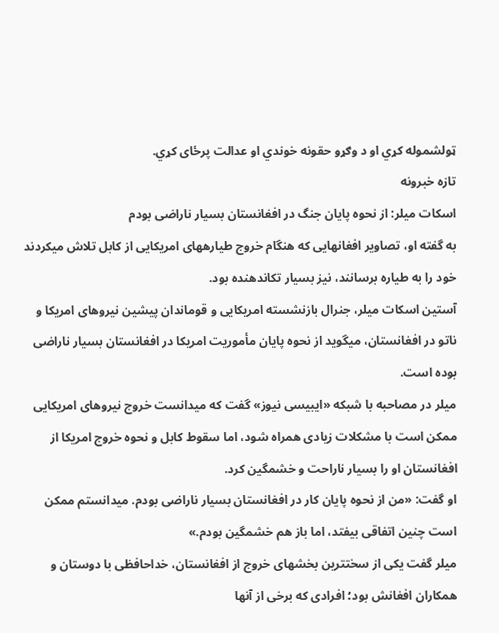ټولشموله کړي او د وګړو حقونه خوندي او عدالت پرځای کړي.
تازه خبرونه
اسکات میلر: از نحوه پایان جنگ در افغانستان بسیار ناراضی بودم
به گفته او، تصاویر افغانهایی که هنگام خروج طیارههای امریکایی از کابل تلاش میکردند خود را به طیاره برسانند، نیز بسیار تکاندهنده بود.
آستین اسکات میلر، جنرال بازنشسته امریکایی و قوماندان پیشین نیروهای امریکا و ناتو در افغانستان، میگوید از نحوه پایان مأموریت امریکا در افغانستان بسیار ناراضی بوده است.
میلر در مصاحبه با شبکه «ایبیسی نیوز» گفت که میدانست خروج نیروهای امریکایی ممکن است با مشکلات زیادی همراه شود، اما سقوط کابل و نحوه خروج امریکا از افغانستان او را بسیار ناراحت و خشمگین کرد.
او گفت: «من از نحوه پایان کار در افغانستان بسیار ناراضی بودم. میدانستم ممکن است چنین اتفاقی بیفتد، اما باز هم خشمگین بودم.»
میلر گفت یکی از سختترین بخشهای خروج از افغانستان، خداحافظی با دوستان و همکاران افغانش بود؛ افرادی که برخی از آنها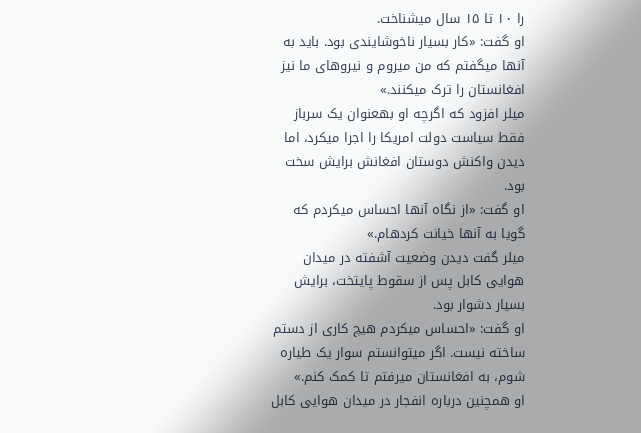را ۱۰ تا ۱۵ سال میشناخت.
او گفت: «کار بسیار ناخوشایندی بود. باید به آنها میگفتم که من میروم و نیروهای ما نیز افغانستان را ترک میکنند.»
میلر افزود که اگرچه او بهعنوان یک سرباز فقط سیاست دولت امریکا را اجرا میکرد، اما دیدن واکنش دوستان افغانش برایش سخت بود.
او گفت: «از نگاه آنها احساس میکردم که گویا به آنها خیانت کردهام.»
میلر گفت دیدن وضعیت آشفته در میدان هوایی کابل پس از سقوط پایتخت، برایش بسیار دشوار بود.
او گفت: «احساس میکردم هیچ کاری از دستم ساخته نیست. اگر میتوانستم سوار یک طیاره شوم، به افغانستان میرفتم تا کمک کنم.»
او همچنین درباره انفجار در میدان هوایی کابل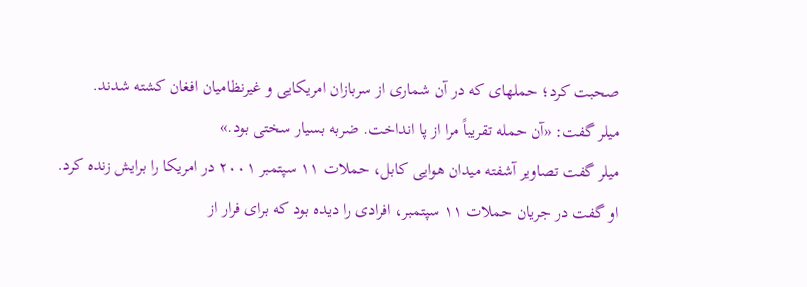صحبت کرد؛ حملهای که در آن شماری از سربازان امریکایی و غیرنظامیان افغان کشته شدند.
میلر گفت: «آن حمله تقریباً مرا از پا انداخت. ضربه بسیار سختی بود.»
میلر گفت تصاویر آشفته میدان هوایی کابل، حملات ۱۱ سپتمبر ۲۰۰۱ در امریکا را برایش زنده کرد.
او گفت در جریان حملات ۱۱ سپتمبر، افرادی را دیده بود که برای فرار از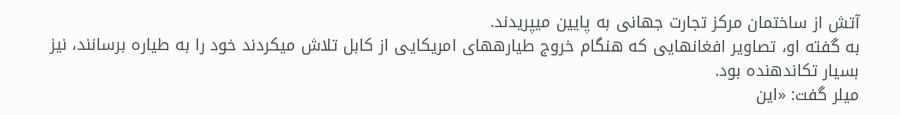آتش از ساختمان مرکز تجارت جهانی به پایین میپریدند.
به گفته او، تصاویر افغانهایی که هنگام خروج طیارههای امریکایی از کابل تلاش میکردند خود را به طیاره برسانند، نیز بسیار تکاندهنده بود.
میلر گفت: «این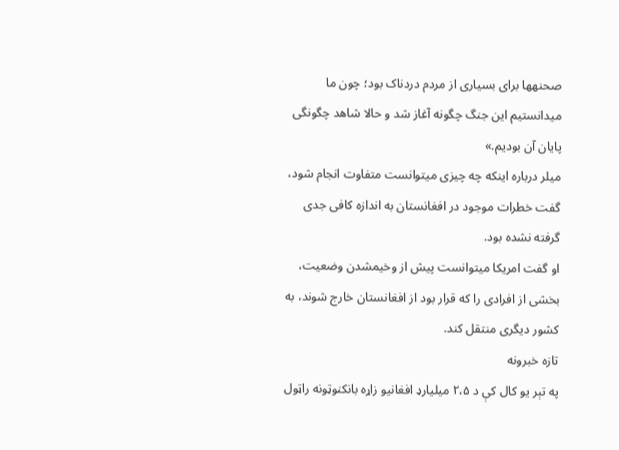صحنهها برای بسیاری از مردم دردناک بود؛ چون ما میدانستیم این جنگ چگونه آغاز شد و حالا شاهد چگونگی پایان آن بودیم.»
میلر درباره اینکه چه چیزی میتوانست متفاوت انجام شود، گفت خطرات موجود در افغانستان به اندازه کافی جدی گرفته نشده بود.
او گفت امریکا میتوانست پیش از وخیمشدن وضعیت، بخشی از افرادی را که قرار بود از افغانستان خارج شوند، به کشور دیگری منتقل کند.
تازه خبرونه
په تېر یو کال کې د ۲،۵ میلیارډ افغانیو زاړه بانکنوټونه راټول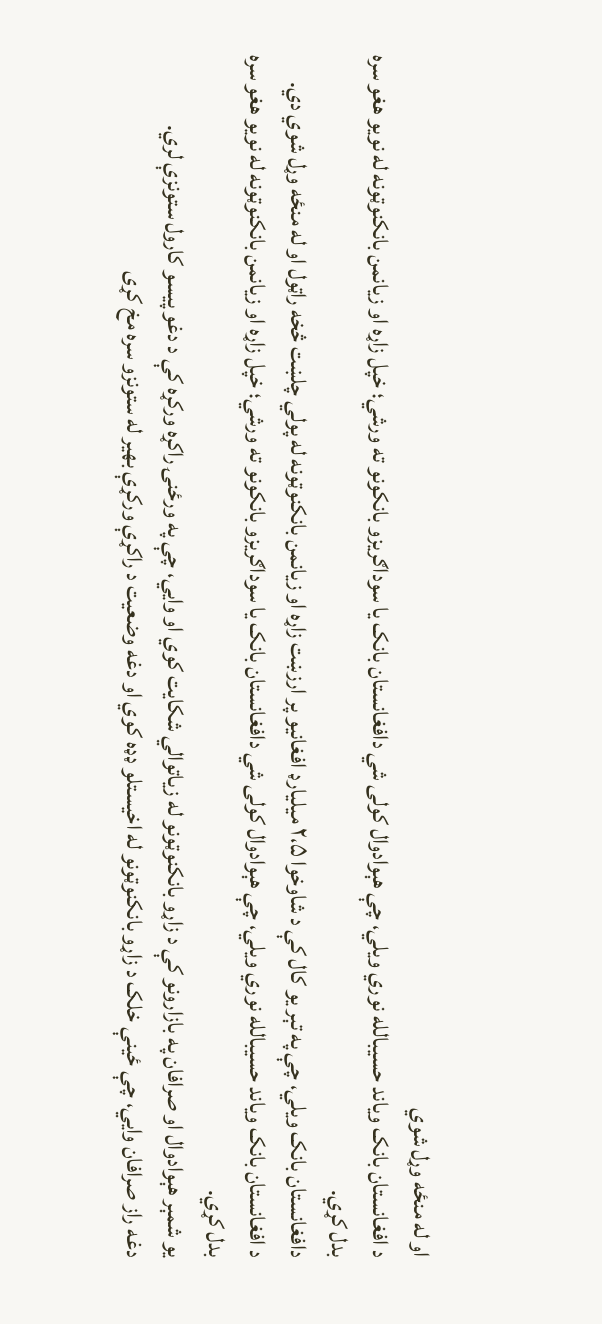او له منځه وړل شوي
د افغانستان بانک ویاند حسیبالله نوري ويلي، چې هېوادوال کولی شي دافغانستان بانک یا سوداګریزو بانکونو ته ورشي؛ خپل زاړه او زیانمن بانکنوټونه له نویو هغو سره بدل کړي.
دافغانستان بانک ويلي، چې په تېر یو کال کې د شاوخوا ۲،۵ میلیارډ افغانیو پر ارزښت زاړه او زیانمن بانکنوټونه له پولي چلښت څخه راټول او له منځه وړل شوي دي.
د افغانستان بانک ویاند حسیبالله نوري ويلي، چې هېوادوال کولی شي دافغانستان بانک یا سوداګریزو بانکونو ته ورشي؛ خپل زاړه او زیانمن بانکنوټونه له نویو هغو سره بدل کړي.
یو شمېر هېوادوال او صرافان په بازارونو کې د زاړو بانکنوټونو له زیاتوالي شکایت کوي او وايي، چې په ورځنۍ راکړه ورکړه کې د دغو پیسو کارول ستونزې لري.
دغه راز صرافان وايي، چې ځینې خلک د زاړو بانکنوټونو له اخیستلو ډډه کوي او دغه وضعیت د راکړې ورکړې بهیر له ستونزو سره مخ کړی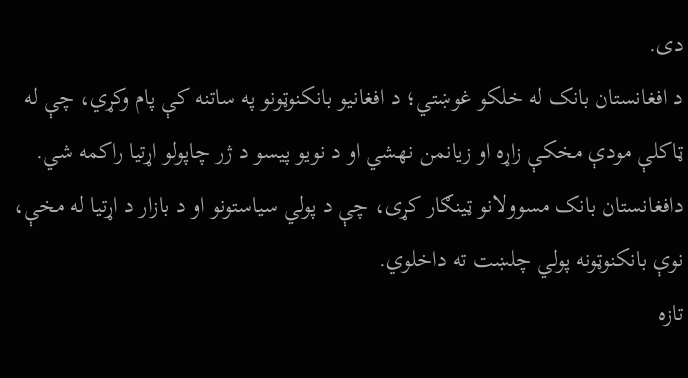دی.
د افغانستان بانک له خلکو غوښتي؛ د افغانیو بانکنوټونو په ساتنه کې پام وکړي، چې له ټاکلې مودې مخکې زاړه او زیانمن نهشي او د نویو پیسو د ژر چاپولو اړتیا راکمه شي.
دافغانستان بانک مسوولانو ټینګار کړی، چې د پولي سیاستونو او د بازار د اړتیا له مخې، نوې بانکنوټونه پولي چلښت ته داخلوي.
تازه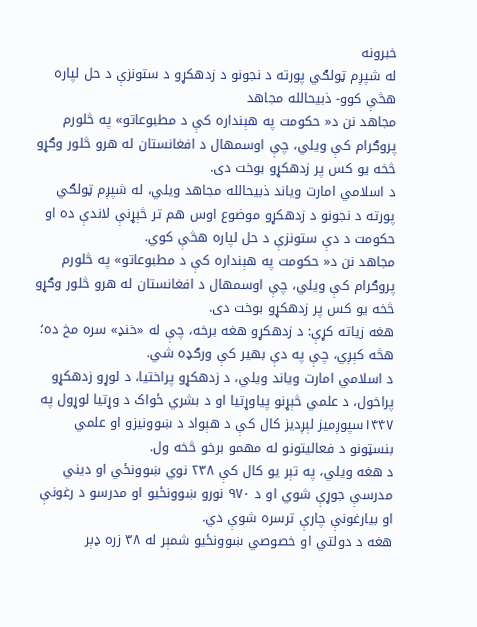خبرونه
له شپږم ټولګي پورته د نجونو د زدهکړو د ستونزې د حل لپاره هڅې کوو- ذبیحالله مجاهد
مجاهد نن د« حکومت په هېنداره کې د مطبوعاتو» په څلورم پروګرام کې ویلي، چې اوسمهال د افغانستان له هرو څلور وګړو څخه یو کس پر زدهکړو بوخت دی.
د اسلامي امارت ویاند ذبیحالله مجاهد ويلي، له شپږم ټولګي پورته د نجونو د زدهکړو موضوع اوس هم تر څېړنې لاندې ده او حکومت د دې ستونزې د حل لپاره هڅې کوي.
مجاهد نن د« حکومت په هېنداره کې د مطبوعاتو» په څلورم پروګرام کې ویلي، چې اوسمهال د افغانستان له هرو څلور وګړو څخه یو کس پر زدهکړو بوخت دی.
هغه زیاته کړې: د زدهکړو هغه برخه، چې له «خنډ» سره مخ ده؛ هڅه کېږي، چې په دې بهیر کې ورګډه شي.
د اسلامي امارت ویاند ویلي، د زدهکړو پراختیا، د لوړو زدهکړو پراخول، د علمي څېړنو پیاوړتیا او د بشري ځواک د وړتیا لوړول په ۱۴۴۷سپوږمیز لېږدیز کال کې د هېواد د ښوونیزو او علمي بنسټونو د فعالیتونو له مهمو برخو څخه ول.
د هغه ویلي، په تېر یو کال کې ۲۳۸ نوي ښوونځي او دیني مدرسې جوړې شوي او د ۹۷۰ نورو ښوونځیو او مدرسو د رغونې او بیارغونې چارې ترسره شوې دي.
هغه د دولتي او خصوصي ښوونځیو شمېر له ۳۸ زره ډېر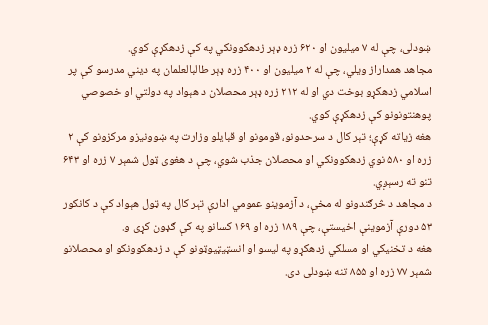ښودلی، چې له ۷ میلیون او ۶۲۰ زره ډېر زدهکوونکي په کې زدهکړې کوي.
مجاهد همداراز ویلي، چې له ۲ میلیون او ۴۰۰ زره ډېر طالبالعلمان په دیني مدرسو کې پر اسلامي زدهکړو بوخت دي او له ۲۱۲ زره ډېر محصلان د هېواد په دولتي او خصوصي پوهنتونونو کې زدهکړې کوي.
هغه زیاته کړې؛ تېر کال د سرحدونو، قومونو او قبایلو وزارت په ښوونیزو مرکزونو کې ۲ زره او ۵۸۰ نوي زدهکوونکي او محصلان جذب شوي، چې د هغوی ټول شمېر ۷ زره او ۶۴۳ تنو ته رسېږي.
د مجاهد د څرګندونو له مخې، د آزموینو عمومي ادارې تېر کال په ټول هېواد کې د کانکور ۵۳ دورې آزموینې اخیستې، چې ۱۸۹ زره او ۱۶۹ کسانو په کې ګډون کړی و.
هغه د تخنیکي او مسلکي زدهکړو په لیسو او انسټیټیوټونو کې د زدهکوونکو او محصلانو شمېر ۷۷ زره او ۸۵۵ تنه ښودلی دی.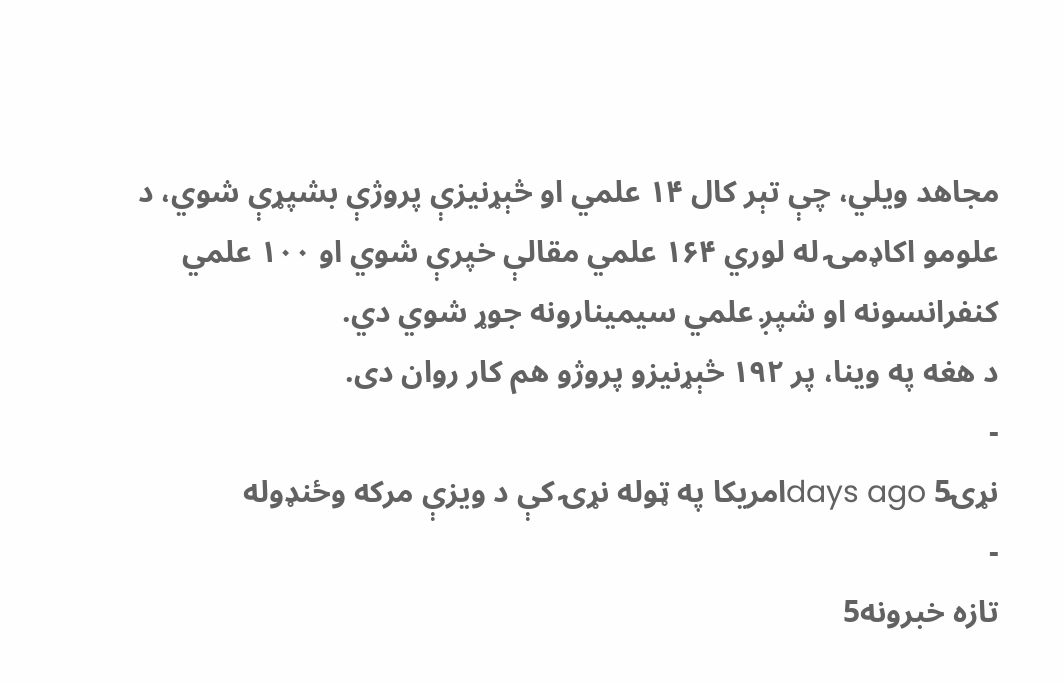مجاهد ویلي، چې تېر کال ۱۴ علمي او څېړنیزې پروژې بشپړې شوي، د علومو اکاډمۍ له لوري ۱۶۴ علمي مقالې خپرې شوي او ۱۰۰ علمي کنفرانسونه او شپږ علمي سیمینارونه جوړ شوي دي.
د هغه په وینا، پر ۱۹۲ څېړنیزو پروژو هم کار روان دی.
-
نړۍ5 days agoامریکا په ټوله نړۍ کې د ویزې مرکه وځنډوله
-
تازه خبرونه5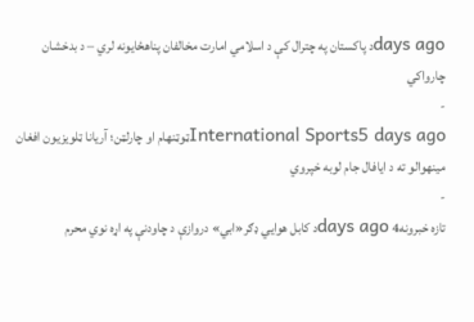days agoد پاکستان په چترال کې د اسلامي امارت مخالفان پناهځایونه لري – د بدخشان چارواکي
-
International Sports5 days agoټوټنهام او چارلټن؛ آریانا ټلویزیون افغان مینهوالو ته د ایافال جام لوبه خپروي
-
تازه خبرونه4 days agoد کابل هوایي ډګر«ابي» دروازې د چاودنې په اړه نوي محرم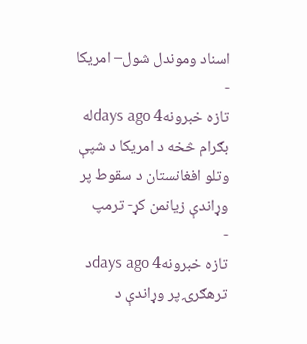اسناد وموندل شول– امریکا
-
تازه خبرونه4 days agoله بګرام څخه د امریکا د شپې وتلو افغانستان د سقوط پر وړاندې زیانمن کړ- ترمپ
-
تازه خبرونه4 days agoد ترهګرۍ پر وړاندې د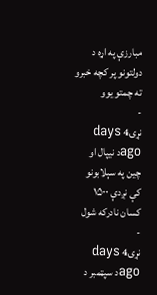مبارزې په اړه د دولتونو پر کچه خبرو ته چمتو یوو
-
نړۍ4 days agoد نیپال او چین په سېلابونو کې نږدې ۱۵۰۰ کسان نادرکه شول
-
نړۍ4 days agoد سپټمبر د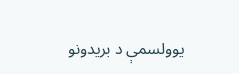یوولسمې د بریدونو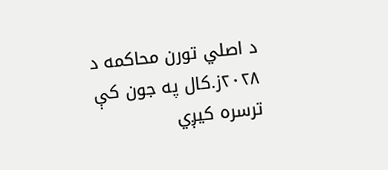د اصلي تورن محاکمه د ۲۰۲۸ز.کال په جون کې ترسره کیږي